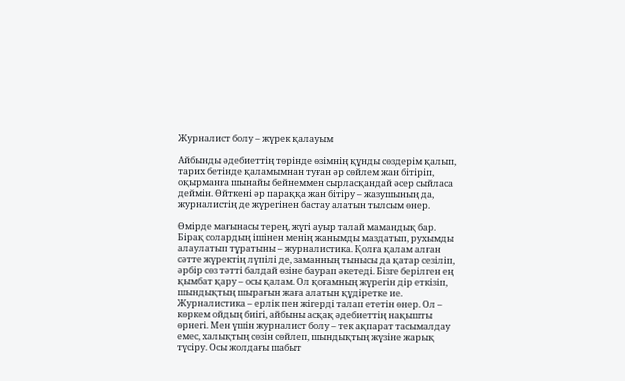Журналист болу – жүрек қалауым

Айбынды әдебиеттің төрінде өзімнің құнды сөздерім қалып, тарих бетінде қаламымнан туған әр сөйлем жан бітіріп, оқырманға шынайы бейнеммен сырласқандай әсер сыйласа деймін. Өйткені әр параққа жан бітіру – жазушының да, журналистің де жүрегінен бастау алатын тылсым өнер.

Өмірде мағынасы терең, жүгі ауыр талай мамандық бар. Бірақ солардың ішінен менің жанымды маздатып, рухымды алаулатып тұратыны – журналистика. Қолға қалам алған сәтте жүректің лүпілі де, заманның тынысы да қатар сезіліп, әрбір сөз тәтті балдай өзіне баурап әкетеді. Бізге берілген ең қымбат қару – осы қалам. Ол қоғамның жүрегін дір еткізіп, шындықтың шырағын жаға алатын құдіретке ие.
Журналистика – ерлік пен жігерді талап ететін өнер. Ол – көркем ойдың биігі, айбыны асқақ әдебиеттің нақышты өрнегі. Мен үшін журналист болу – тек ақпарат тасымалдау емес, халықтың сөзін сөйлеп, шындықтың жүзіне жарық түсіру. Осы жолдағы шабыт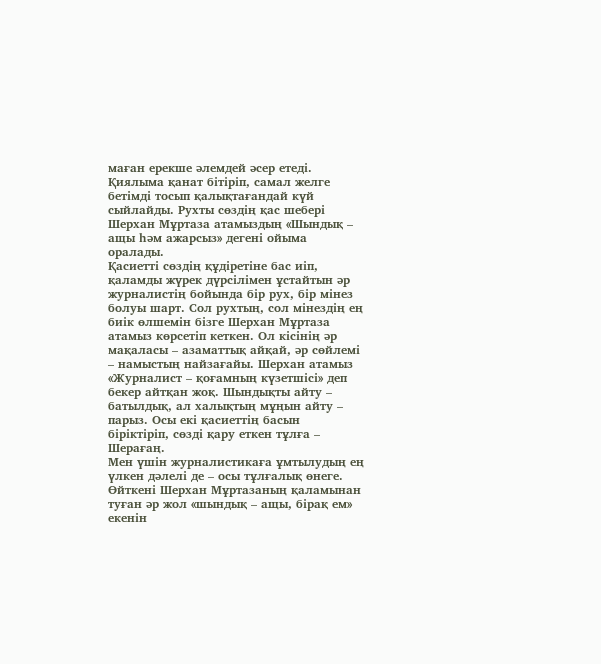маған ерекше әлемдей әсер етеді. Қиялыма қанат бітіріп, самал желге бетімді тосып қалықтағандай күй сыйлайды. Рухты сөздің қас шебері Шерхан Мұртаза атамыздың «Шындық – ащы һәм ажарсыз» дегені ойыма оралады.
Қасиетті сөздің құдіретіне бас иіп, қаламды жүрек дүрсілімен ұстайтын әр журналистің бойында бір рух, бір мінез болуы шарт. Сол рухтың, сол мінездің ең биік өлшемін бізге Шерхан Мұртаза атамыз көрсетіп кеткен. Ол кісінің әр мақаласы – азаматтық айқай, әр сөйлемі – намыстың найзағайы. Шерхан атамыз «Журналист – қоғамның күзетшісі» деп бекер айтқан жоқ. Шындықты айту – батылдық, ал халықтың мұңын айту – парыз. Осы екі қасиеттің басын біріктіріп, сөзді қару еткен тұлға – Шерағаң.
Мен үшін журналистикаға ұмтылудың ең үлкен дәлелі де – осы тұлғалық өнеге. Өйткені Шерхан Мұртазаның қаламынан туған әр жол «шындық – ащы, бірақ ем» екенін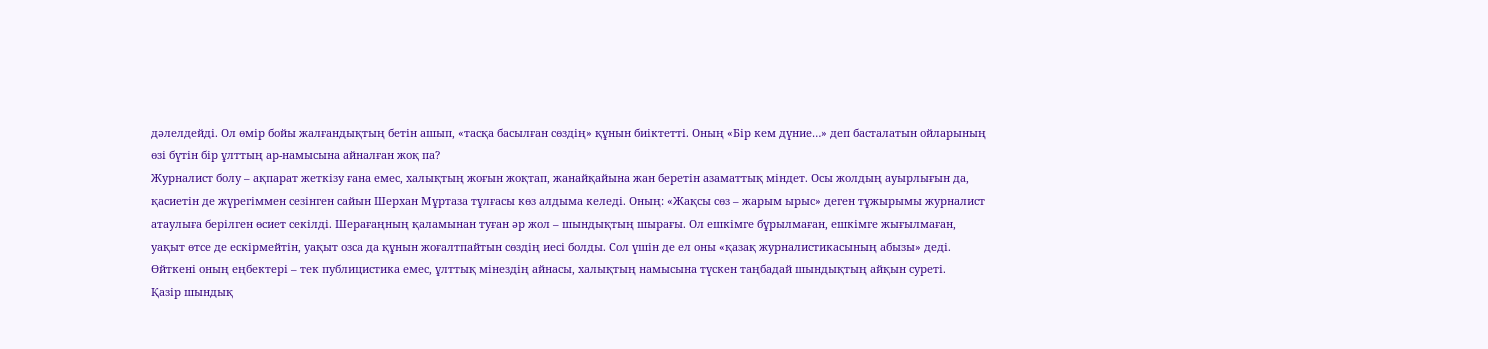дәлелдейді. Ол өмір бойы жалғандықтың бетін ашып, «тасқа басылған сөздің» құнын биіктетті. Оның «Бір кем дүние…» деп басталатын ойларының өзі бүтін бір ұлттың ар-намысына айналған жоқ па?
Журналист болу – ақпарат жеткізу ғана емес, халықтың жоғын жоқтап, жанайқайына жан беретін азаматтық міндет. Осы жолдың ауырлығын да, қасиетін де жүрегіммен сезінген сайын Шерхан Мұртаза тұлғасы көз алдыма келеді. Оның: «Жақсы сөз – жарым ырыс» деген тұжырымы журналист атаулыға берілген өсиет секілді. Шерағаңның қаламынан туған әр жол – шындықтың шырағы. Ол ешкімге бұрылмаған, ешкімге жығылмаған, уақыт өтсе де ескірмейтін, уақыт озса да құнын жоғалтпайтын сөздің иесі болды. Сол үшін де ел оны «қазақ журналистикасының абызы» деді. Өйткені оның еңбектері – тек публицистика емес, ұлттық мінездің айнасы, халықтың намысына түскен таңбадай шындықтың айқын суреті.
Қазір шындық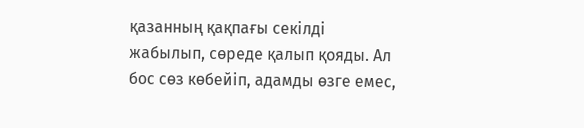қазанның қақпағы секілді жабылып, сөреде қалып қояды. Ал бос сөз көбейіп, адамды өзге емес,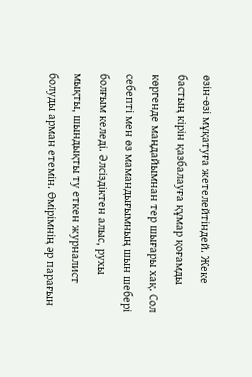өзін-өзі мұқатуға жетелейтіндей. Жеке бастың кірін қазбалауға құмар қоғамды көргенде маңдайымнан тер шығары хақ. Сол себепті мен өз мамандығымның шын шебері болғым келеді. Әлсіздіктен алыс, рухы мықты, шындықты ту еткен журналист болуды арман етемін. Өмірімнің әр парағын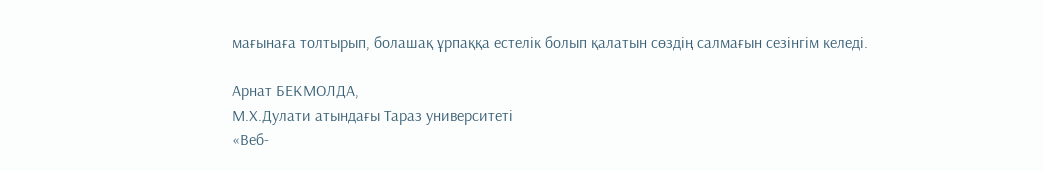мағынаға толтырып, болашақ ұрпаққа естелік болып қалатын сөздің салмағын сезінгім келеді.

Арнат БЕКМОЛДА,
М.Х.Дулати атындағы Тараз университеті
«Веб-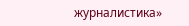журналистика»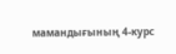мамандығының 4-курс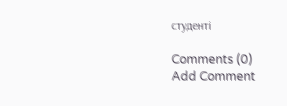студенті

Comments (0)
Add Comment